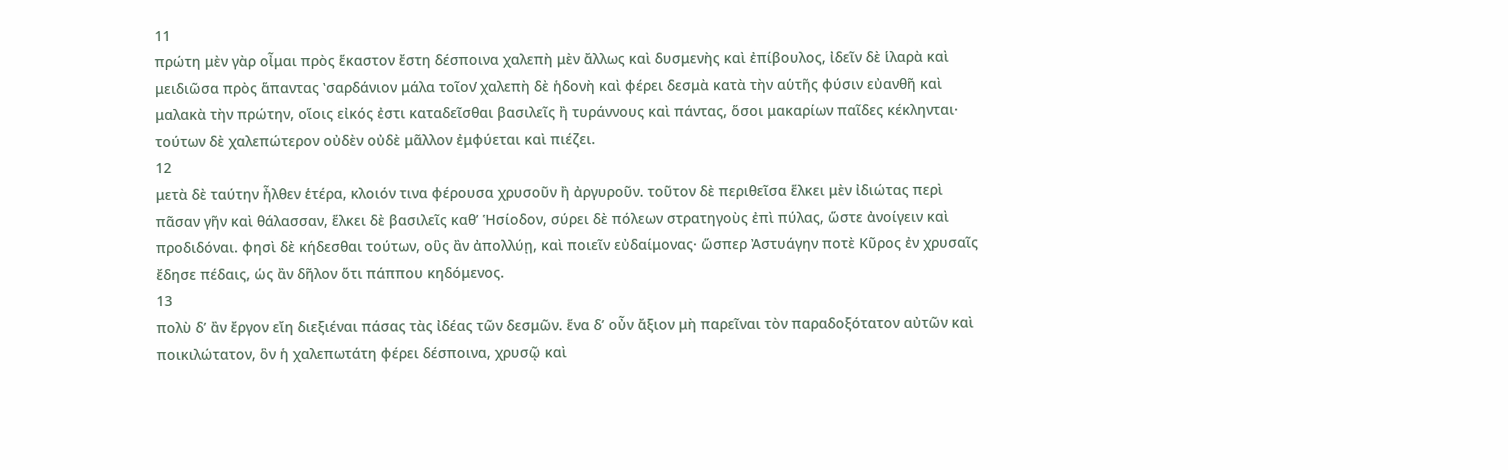11
πρώτη μὲν γὰρ οἶμαι πρὸς ἕκαστον ἔστη δέσποινα χαλεπὴ μὲν ἄλλως καὶ δυσμενὴς καὶ ἐπίβουλος, ἰδεῖν δὲ ἱλαρὰ καὶ μειδιῶσα πρὸς ἅπαντας ʽσαρδάνιον μάλα τοῖον̓ χαλεπὴ δὲ ἡδονὴ καὶ φέρει δεσμὰ κατὰ τὴν αὑτῆς φύσιν εὐανθῆ καὶ μαλακὰ τὴν πρώτην, οἵοις εἰκός ἐστι καταδεῖσθαι βασιλεῖς ἢ τυράννους καὶ πάντας, ὅσοι μακαρίων παῖδες κέκληνται· τούτων δὲ χαλεπώτερον οὐδὲν οὐδὲ μᾶλλον ἐμφύεται καὶ πιέζει.
12
μετὰ δὲ ταύτην ἦλθεν ἑτέρα, κλοιόν τινα φέρουσα χρυσοῦν ἢ ἀργυροῦν. τοῦτον δὲ περιθεῖσα ἕλκει μὲν ἰδιώτας περὶ πᾶσαν γῆν καὶ θάλασσαν, ἕλκει δὲ βασιλεῖς καθ’ Ἡσίοδον, σύρει δὲ πόλεων στρατηγοὺς ἐπὶ πύλας, ὥστε ἀνοίγειν καὶ προδιδόναι. φησὶ δὲ κήδεσθαι τούτων, οὓς ἂν ἀπολλύῃ, καὶ ποιεῖν εὐδαίμονας· ὥσπερ Ἀστυάγην ποτὲ Κῦρος ἐν χρυσαῖς ἔδησε πέδαις, ὡς ἂν δῆλον ὅτι πάππου κηδόμενος.
13
πολὺ δ’ ἂν ἔργον εἴη διεξιέναι πάσας τὰς ἰδέας τῶν δεσμῶν. ἕνα δ’ οὖν ἄξιον μὴ παρεῖναι τὸν παραδοξότατον αὐτῶν καὶ ποικιλώτατον, ὃν ἡ χαλεπωτάτη φέρει δέσποινα, χρυσῷ καὶ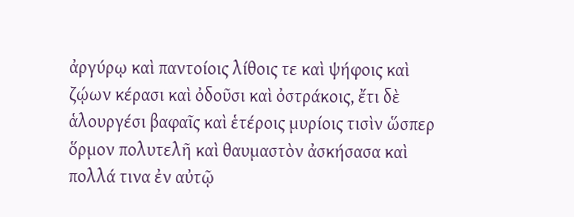ἀργύρῳ καὶ παντοίοις λίθοις τε καὶ ψήφοις καὶ ζῴων κέρασι καὶ ὀδοῦσι καὶ ὀστράκοις, ἔτι δὲ ἁλουργέσι βαφαῖς καὶ ἑτέροις μυρίοις τισὶν ὥσπερ ὅρμον πολυτελῆ καὶ θαυμαστὸν ἀσκήσασα καὶ πολλά τινα ἐν αὐτῷ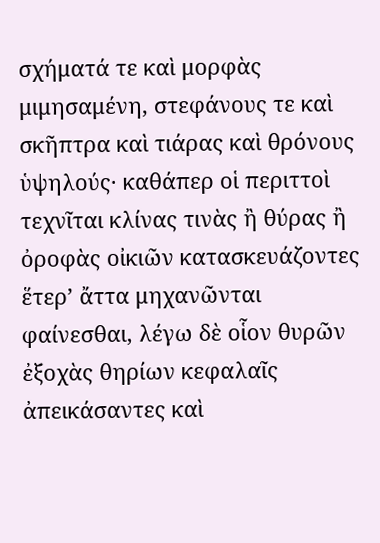σχήματά τε καὶ μορφὰς μιμησαμένη, στεφάνους τε καὶ σκῆπτρα καὶ τιάρας καὶ θρόνους ὑψηλούς· καθάπερ οἱ περιττοὶ τεχνῖται κλίνας τινὰς ἢ θύρας ἢ ὀροφὰς οἰκιῶν κατασκευάζοντες ἕτερ’ ἄττα μηχανῶνται φαίνεσθαι, λέγω δὲ οἷον θυρῶν ἐξοχὰς θηρίων κεφαλαῖς ἀπεικάσαντες καὶ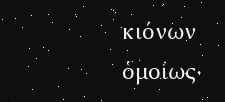κιόνων ὁμοίως·